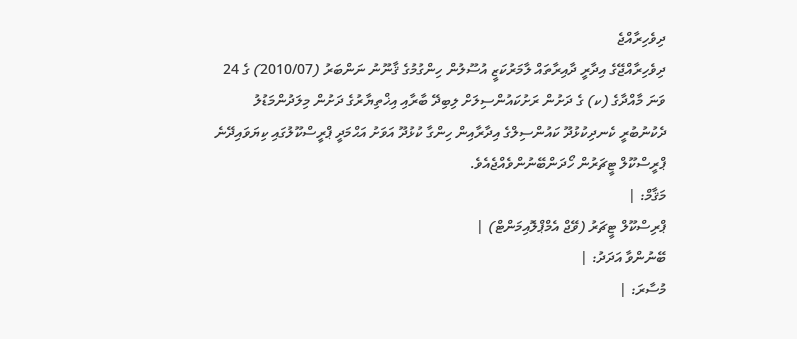ދިވެހިރާއްޖެ
ދިވެހިރާއްޖޭގެ އިދާރީ ދާއިރާތައް ލާމަރުކަޒީ އުސޫލުން ހިންގުމުގެ ޤާނޫނު ނަންބަރު (2010/07) ގެ 24 ވަނަ މާއްދާގެ (ކ) ގެ ދަށުން ރަށުކައުންސިލަށް ލިބިދޭ ބާރާއި އިޚްތިޔާރުގެ ދަށުން މިލަދުންމަޑުލު ދެކުނުބުރީ ކެނދިކުޅުދޫ ކައުންސިލްގެ އިދާރާއިން ހިންގާ ކުޅުދޫ އަވަށު އަޙްމަދީ ޕްރީސްކޫލުގައި ކިޔަވައިދޭނެ ޕްރީސްކޫލް ޓީޗަރުން ހޯދަންބޭނުންވެއްޖެއެވެ.
މަޤާމް: |
ޕްރިސްކޫލް ޓީޗަރު (ވޭޖް އެމްޕްލޮއިމަންޓް) |
ބޭނުންވާ އަދަދު: |
މުސާރަ: |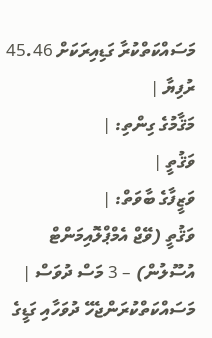މަސައްކަތްކުރާ ގަޑިއިރަކަށް 45.46 ރުފިޔާ |
މަޤާމުގެ ގިންތި: |
ވަޤުތީ |
ވަޒީފާގެ ބާވަތް: |
ވަޤުތީ (ވޭޖް އެމްޕްލޮއިމަންޓް އުސޫލުން) – 3 މަސް ދުވަސް |
މަސައްކަތްކުރަންޖެހޭ ދުވަހާއި ގަޑީގެ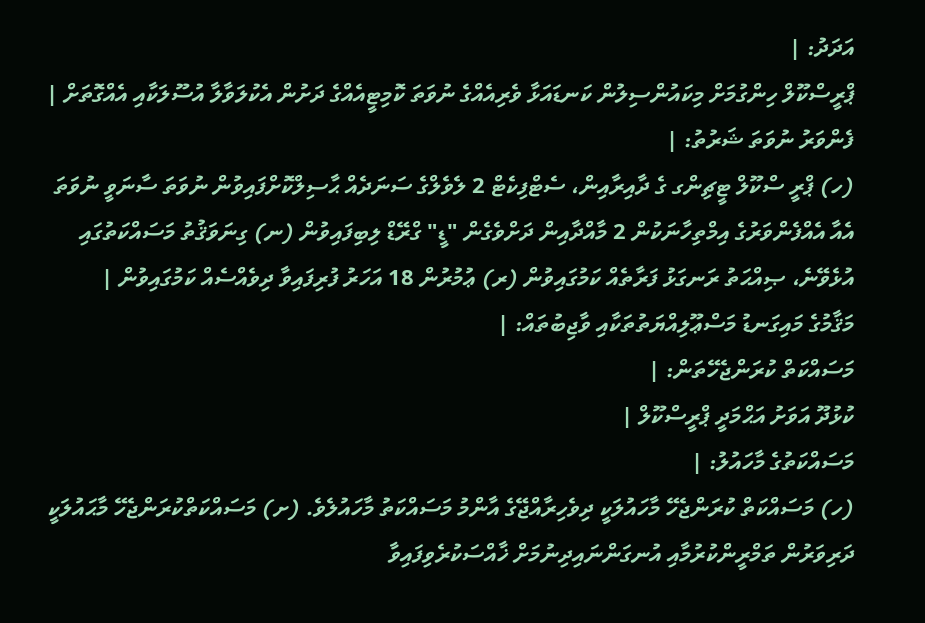އަދަދު: |
ޕްރީސްކޫލް ހިންގުމަށް މިކައުންސިލުން ކަނޑައަޅާ ވެރިއެއްގެ ނުވަތަ ކޮމިޓީއެއްގެ ދަށުން އެކުލަވާލާ އުސޫލަކާއި އެއްގޮތަށް |
ފެންވަރު ނުވަތަ ޝަރުތު: |
(ހ) ޕްރީ ސްކޫލް ޓީޗިންގ ގެ ދާއިރާއިން، ސެޓްފިކެޓް 2 ލެވެލްގެ ސަނަދެއް ޙާސިލްކޮށްފައިވުން ނުވަތަ ސާނަވީ ނުވަތަ އެއާ އެއްފެންވަރުގެ އިމްތިހާނަކުން 2 މާއްދާއިން ދަށްވެގެން "ޑީ" ގްރޭޑް ލިބިފައިވުން (ނ) ގިނަވަޤުތު މަސައްކަތުގައި އުޅެވޭނެ، ޞިއްޙަތު ރަނގަޅު ފަރާތެއް ކަމުގައިވުން (ރ) ޢުމުރުން 18 އަހަރު ފުރިފައިވާ ދިވެއްސެއް ކަމުގައިވުން |
މަޤާމުގެ މައިގަނޑު މަސްޢޫލިއްޔަތުތަކާއި ވާޖިބުތައް: |
މަސައްކަތް ކުރަންޖެހޭތަން: |
ކުޅުދޫ އަވަށު އަޙްމަދީ ޕްރީސްކޫލް |
މަސައްކަތުގެ މާހައުލު: |
(ހ) މަސައްކަތް ކުރަންޖެހޭ މާހައުލަކީ ދިވެހިރާއްޖޭގެ އާންމު މަސައްކަތު މާހައުލެވެ. (ށ) މަސައްކަތްކުރަންޖެހޭ މާޙައުލަކީ ދަރިވަރުން ތަމްރީންކުރުމާއި އުނގަންނައިދިނުމަށް ޚާއްސަކުރެވިފައިވާ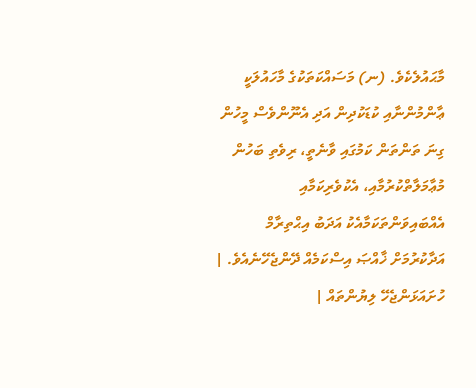މާޙައުލެކެވެ. (ނ) މަސައްކަތަކުގެ މާހައުލަކީ ޢާންމުންނާއި ކުޑަކުދިން އަދި އެނޫންވެސް މީހުން ގިނަ ތަންތަން ކަމުގައި ވާނެތީ، ރިވެތި ބަހުން މުޢާމަލާތްކުރުމާއި، އެކުވެރިކަމާއި އެއްބައިވަންތަކަމާއެކު އަދަބު އިޙްތިރާމް އަދާކުރުމަށް ޚާއްޞަ އިސްކަމެއް ދޭންޖެހޭނެއެވެ. |
ހުށައަޅަންޖެހޭ ލިޔުންތައް |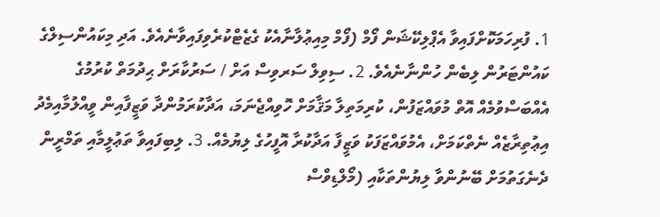1. ފުރިހަމަކޮށްފައިވާ އެޕްލިކޭޝަން ފޯމް (ފޯމް މިއިޢުލާނާއެކު ގެޒެޓްކުރެވިފައިވާނެއެވެ. އަދި މިކައުންސިލްގެ ކައުންޓަރުން ލިބެން ހުންނާނެއެވެ. 2. ސިވިލް ސަރވިސް އަށް / ސަރުކާރަށް ޙިދުމަތް ކުރުމުގެ އެއްބަސްވުމެއް އޮތް މުވައްޒަފުން، ކުރިމަތިލާ މަޤާމަށް ހޮވިއްޖެނަމަ، އަދާކުރަމުންދާ ވަޒީފާއިން ވީއްލުމާއިމެދު އިޢުތިރާޒެއް ނެތްކަމަށް، އެމުވައްޒަފަކު ވަޒީފާ އަދާކުރާ އޮފީހުގެ ލިޔުމެއް. 3. ލިބިފައިވާ ތަޢުލީމާއި ތަމްރީން ދެނެގަތުމަށް ބޭނުންވާ ލިޔުންތަކާއި (މޯލްޑިވްސް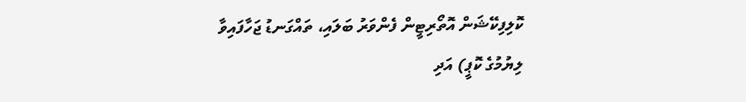ކޮލިފިކޭޝަން އޮތޯރިޓީން ފެންވަރު ބަލައި، ތައްގަނޑު ޖަހާފައިވާ ލިޔުމުގެ ކޮޕީ) އަދި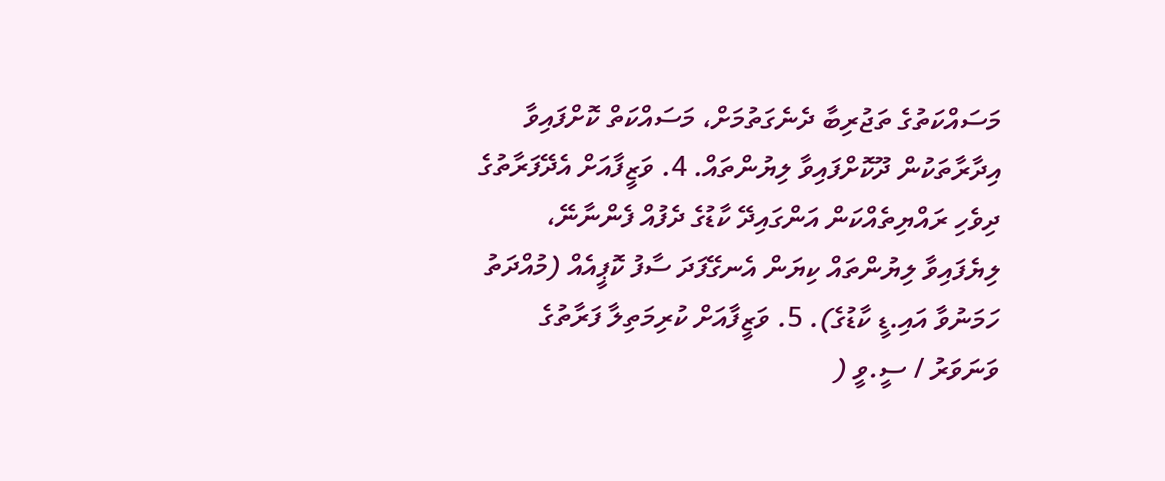މަސައްކަތުގެ ތަޖުރިބާ ދެނެގަތުމަށް، މަސައްކަތް ކޮށްފައިވާ އިދާރާތަކުން ދޫކޮށްފައިވާ ލިޔުންތައް. 4. ވަޒީފާއަށް އެދޭފަރާތުގެ ދިވެހި ރައްޔިތެއްކަން އަންގައިދޭ ކާޑުގެ ދެފުއް ފެންނާނޭ، ލިޔެފައިވާ ލިޔުންތައް ކިޔަން އެނގޭފަދަ ސާފު ކޮޕީއެއް (މުއްދަތު ހަމަނުވާ އައި.ޑީ ކާޑުގެ). 5. ވަޒީފާއަށް ކުރިމަތިލާ ފަރާތުގެ ވަނަވަރު / ސީ.ވީ (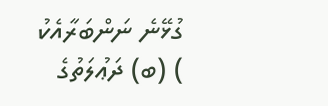ގުޅޭނެ ނަންބަރާއެކު ) (ބ) ދަޢުލަތުގެ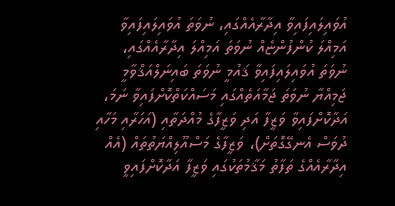އުވައިލައިފައިވާ އިދާރާއެއްގައި، ނުވަތަ އުވައިލައިފައިވާ އަމިއްލަ ކުންފުންޏެއް ނުވަތަ އަމިއްލަ އިދާރާއެއްގައި، ނުވަތަ އުވައިލައިފައިވާ ޤައުމީ ނުވަތަ ބައިނަލްއަޤްވާމީ ޖަމިއްޔާ ނުވަތަ ޖަމާއަތެއްގައި މަސައްކަތްކޮށްފައިވާ ނަމަ، އަދާކޮށްފައިވާ ވަޒީފާ އަދި ވަޒީފާގެ މުއްދަތާއި (އަހަރާއި މަހާއި ދުވަސް އެނގޭގޮތަށް)، ވަޒީފާގެ މަސްއޫލިއްޔަތުތައް (އެއް އިދާރާއެއްގެ ތަފާތު މަޤާމުތަކުގައި ވަޒީފާ އަދާކޮށްފައިވީ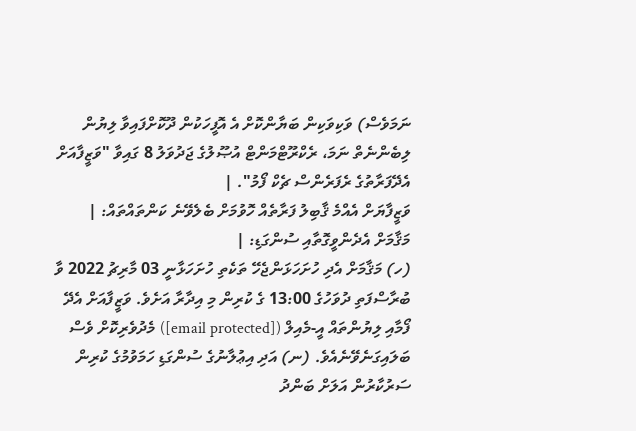ނަމަވެސް) ވަކިވަކިން ބަޔާންކޮށް އެ އޮފީހަކުން ދޫކޮށްފައިވާ ލިޔުން ލިބެންނެތް ނަމަ، ރެކްރޫޓްމަންޓް އުޞޫލުގެ ޖަދުވަލު 8 ގައިވާ "ވަޒީފާއަށް އެދޭފަރާތުގެ ރެފަރެންސް ޗެކް ފޯމު". |
ވަޒީފާޔަށް އެއްމެ ޤާބިލު ފަރާތެއް ހޮވުމަށް ބެލެވޭނެ ކަންތައްތައް: |
މަޤާމަށް އެދެންވީގޮތާއި ސުންގަޑި: |
(ހ) މަޤާމަށް އެދި ހުށަހަޅަންޖެހޭ ތަކެތި ހުށަހަޅާނީ 03 މާރިޗު 2022 ވާ ބުރާސްފަތި ދުވަހުގެ 13:00 ގެ ކުރިން މި އިދާރާ އަށެވެ. ވަޒީފާއަށް އެދޭ ފޯމާއި ލިޔުންތައް އީ-މެއިލް ([email protected]) މެދުވެރިކޮށް ވެސް ބަލައިގަނެވޭނެއެވެ. (ނ) އަދި އިޢުލާނުގެ ސުންގަޑި ހަމަވުމުގެ ކުރިން ސަރުކާރުން އަލަށް ބަންދު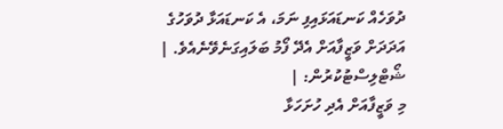ދުވަހެއް ކަނޑައަޅައިފި ނަމަ، އެ ކަނޑައަޅާ ދުވަހުގެ އަދަދަށް ވަޒީފާއަށް އެދޭ ފޯމު ބަލައިގަނެވޭނެއެވެ. |
ޝޯޓްލިސްޓުކުރުން: |
މި ވަޒީފާއަށް އެދި ހުށަހަޅާ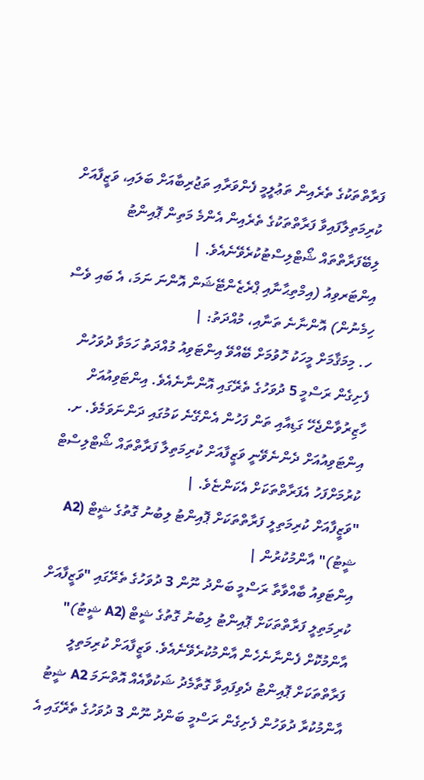ފަރާތްތަކުގެ ތެރެއިން ތަޢުލީމީ ފެންވަރާއި ތަޖުރިބާއަށް ބަލައި، ވަޒީފާއަށް ކުރިމަތިލާފައިވާ ފަރާތްތަކުގެ ތެރެއިން އެންމެ މަތިން ޕޮއިންޓު ލިބޭފަރާތްތައް ޝޯޓްލިސްޓުކުރެވޭނެއެވެ. |
އިންޓަރވިއު (އިމްތިޙާނާއި ޕްރެޒެންޓޭޝަން އޮންނަ ނަމަ، އެ ބައި ވެސް ހިމެނުން) އޮންނާނެ ތަނާއި، މުއްދަތު: |
ހ. މިމަޤާމަށް މީހަކު ހޮވުމަށް ބޭއްވޭ އިންޓަވިއު މުއްދަތު ހަމަވާ ދުވަހުން ފެށިގެން ރަސްމީ 5 ދުވަހުގެ ތެރޭގައި އޮންނާނެއެވެ. އިންޓަވިއުއަށް ހާޒިރުވާންޖެހޭ ގަޑިއާއި ތަން ފަހުން އެންގޭނެ ކަމުގައި ދަންނަވަމެވެ. ށ. އިންޓަވިއުއަށް ދެންނެވޭނީ ވަޒީފާއަށް ކުރިމަތިލާ ފަރާތްތައް ޝޯޓްލިސްޓް ކުރުމަށްފަހު އެފަރާތްތަކަށް އެކަންޏެވެ. |
"ވަޒީފާއަށް ކުރިމަތިލީ ފަރާތްތަކަށް ޕޮއިންޓު ލިބުނު ގޮތުގެ ޝީޓް (A2 ޝީޓު)" އާންމުކުރުން |
އިންޓަވިއު ބާއްވާތާ ރަސްމީ ބަންދު ނޫން 3 ދުވަހުގެ ތެރޭގައި "ވަޒީފާއަށް ކުރިމަތިލީ ފަރާތްތަކަށް ޕޮއިންޓު ލިބުނު ގޮތުގެ ޝީޓް (A2 ޝީޓު)" އާންމުކޮށް ފެންނާނެހެން އާންމުކުރެވޭނެއެވެ. ވަޒީފާއަށް ކުރިމަތިލީ ފަރާތްތަކަށް ޕޮއިންޓު ދެވިފައިވާ ގޮތާމެދު ޝަކުވާއެއް އޮތްނަމަ A2 ޝީޓު އާންމުކުރާ ދުވަހުން ފެށިގެން ރަސްމީ ބަންދު ނޫން 3 ދުވަހުގެ ތެރޭގައި އެ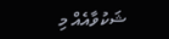ޝަކުވާއެއް މި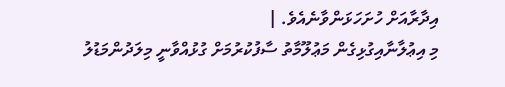އިދާރާއަށް ހުށަހަޅަންވާނެއެވެ. |
މި އިޢުލާނާއިގުޅިގެން މަޢުލޫމާތު ސާފުކުރުމަށް ގުޅުއްވާނީ މިލަދުންމަޑުލު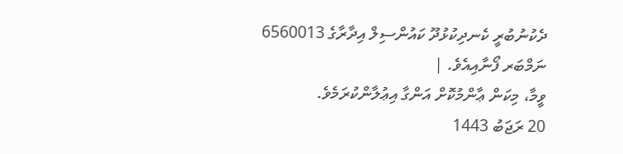ދެކުނުބުރީ ކެނދިކުޅުދޫ ކައުންސިލް އިދާރާގެ 6560013 ނަމްބަރ ފޯނާއިއެވެ. |
ވީމާ، މިކަން ޢާންމުކޮށް އަންގާ އިޢުލާންކުރަމެވެ.
20 ރަޖަބު 1443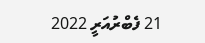21 ފެބްރުއަރީ 2022